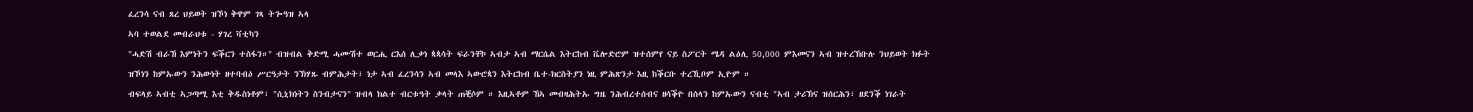ፈረንሳ ናብ ጸረ ህይወት ዝኾነ ቅዋም ገጻ ትጐዓዝ ኣላ
ኣባ ተወልደ መብራህቱ - ሃገረ ቫቲካን
"ሓድሽ ብራኸ እምነትን ፍቕርን ተስፋን።" ብዝብል ቅድሚ ሓሙሽተ ወርሒ ርእሰ ሊቃነ ጳጳሳት ፍራንቸኮ ኣብታ ኣብ ማርሴል እትርከብ ቬሎድሮም ዝተሰምየ ናይ ስፖርት ሜዳ ልዕሊ 50,000 ምእመናን ኣብ ዝተረኽቡሉ ንህይወት ክፉት ዝኾነን ከምኡውን ንሕውነት ዘተባብዕ ሥርዓታት ንኽሃጹ ብምሕታት፣ ነታ ኣብ ፈረንሳን ኣብ መላእ ኣውሮጳን እትርከብ ቤተ-ክርስትያን ነዚ ምሕጽንታ እዚ ከቕርቡ ተረኺቦም ኢዮም ።
ብፍላይ ኣብቲ ኣጋጣሚ እቲ ቅዱስነቶም፣ "ሲኒክነትን ስንብታናን" ዝብላ ክልተ ብርቱዓት ቃላት ጠቒሶም ። እዚኣቶም ኸኣ መብዛሕትኡ ግዜ ንሕብረተሰብና ዘሳቕዮ በሰላን ከምኡውን ናብቲ "ኣብ ታሪኽና ዝሰርሕን፣ ዘደንቕ ነገራት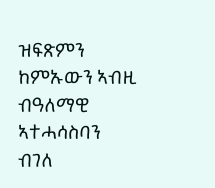ዝፍጽምን ከምኡውን ኣብዚ ብዓለማዊ ኣተሓሳስባን ብገለ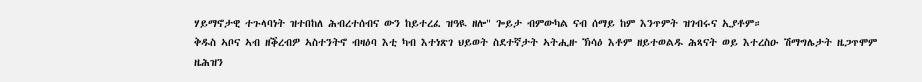ሃይማኖታዊ ተጉላባነት ዝተበከለ ሕብረተሰብና ውን ከይተረፈ ዝዓዪ ዘሎ" ጐይታ ብምውካል ናብ ሰማይ ከም እንጥምት ዝገብሩና ኢያቶም።
ቅዱስ ኣቦና ኣብ ዘቕረብዎ ኣስተንትኖ ብዛዕባ እቲ ካብ እተነጽገ ህይወት ስደተኛታት ኣትሒዙ ኽሳዕ እቶም ዘይተወልዱ ሕጻናት ወይ እተረስዑ ሽማግሌታት ዜጋጥሞም ዜሕዝን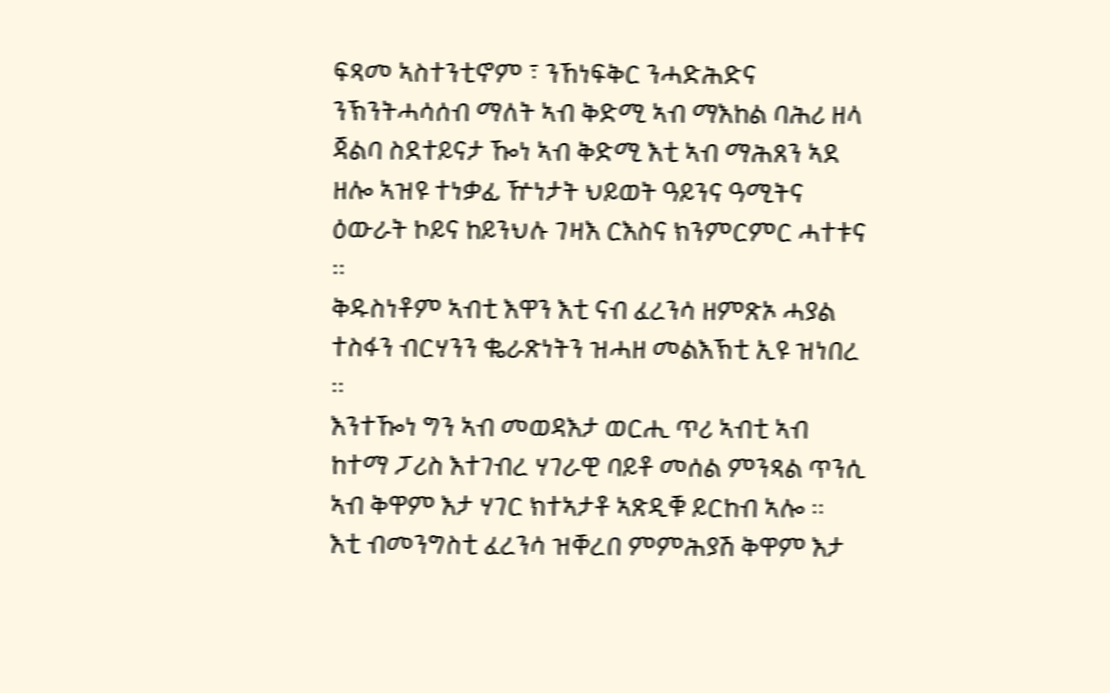ፍጻመ ኣስተንቲኖም ፣ ንኸነፍቅር ንሓድሕድና ንኽንትሓሳሰብ ማለት ኣብ ቅድሚ ኣብ ማእከል ባሕሪ ዘላ ጃልባ ስደተይናታ ዀነ ኣብ ቅድሚ እቲ ኣብ ማሕጸን ኣደ ዘሎ ኣዝዩ ተነቃፊ ዅነታት ህይወት ዓይንና ዓሚትና ዕውራት ኮይና ከይንህሉ ገዛእ ርእስና ክንምርምር ሓተቱና ።
ቅዱስነቶም ኣብቲ እዋን እቲ ናብ ፈረንሳ ዘምጽኦ ሓያል ተስፋን ብርሃንን ቈራጽነትን ዝሓዘ መልእኽቲ ኢዩ ዝነበረ ።
እንተዀነ ግን ኣብ መወዳእታ ወርሒ ጥሪ ኣብቲ ኣብ ከተማ ፓሪስ እተገብረ ሃገራዊ ባይቶ መሰል ምንጻል ጥንሲ ኣብ ቅዋም እታ ሃገር ክተኣታቶ ኣጽዲቑ ይርከብ ኣሎ ።
እቲ ብመንግስቲ ፈረንሳ ዝቐረበ ምምሕያሽ ቅዋም እታ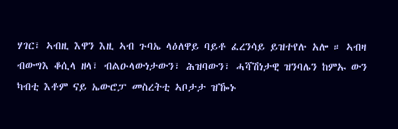ሃገር፣ ኣብዚ እዋን እዚ ኣብ ጉባኤ ላዕለዋይ ባይቶ ፈረንሳይ ይዝተየሉ አሎ ። ኣብዛ ብውግእ ቆሲላ ዘላ፣ ብልዑላውነታውን፣ ሕዝባውን፣ ሓሻሽነታዊ ዝንባሌን ከምኡ ውን ካብቲ እቶም ናይ ኤውሮፓ መስረትቲ ኣቦታታ ዝዀኑ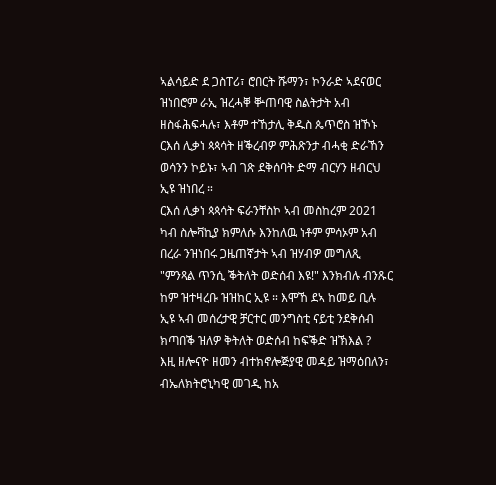ኣልሳይድ ደ ጋስፐሪ፣ ሮበርት ሹማን፣ ኮንራድ ኣደናወር ዝነበሮም ራኢ ዝረሓቐ ቝጠባዊ ስልትታት አብ ዘስፋሕፍሓሉ፣ እቶም ተኸታሊ ቅዱስ ጴጥሮስ ዝኾኑ ርእሰ ሊቃነ ጳጳሳት ዘቕረብዎ ምሕጽንታ ብሓቂ ድራኸን ወሳንን ኮይኑ፣ ኣብ ገጽ ደቅሰባት ድማ ብርሃን ዘብርህ ኢዩ ዝነበረ ።
ርእሰ ሊቃነ ጳጳሳት ፍራንቸስኮ ኣብ መስከረም 2021 ካብ ስሎቫኪያ ክምለሱ እንከለዉ ነቶም ምሳኦም አብ በረራ ንዝነበሩ ጋዜጠኛታት ኣብ ዝሃብዎ መግለጺ "ምንጻል ጥንሲ ቕትለት ወድሰብ እዩ!" እንክብሉ ብንጹር ከም ዝተዛረቡ ዝዝከር ኢዩ ። እሞኸ ደኣ ከመይ ቢሉ ኢዩ ኣብ መሰረታዊ ቻርተር መንግስቲ ናይቲ ንደቅሰብ ክጣበቕ ዝለዎ ቅትለት ወድሰብ ከፍቕድ ዝኽእል ?
እዚ ዘሎናዮ ዘመን ብተክኖሎጅያዊ መዳይ ዝማዕበለን፣ ብኤለክትሮኒካዊ መገዲ ከአ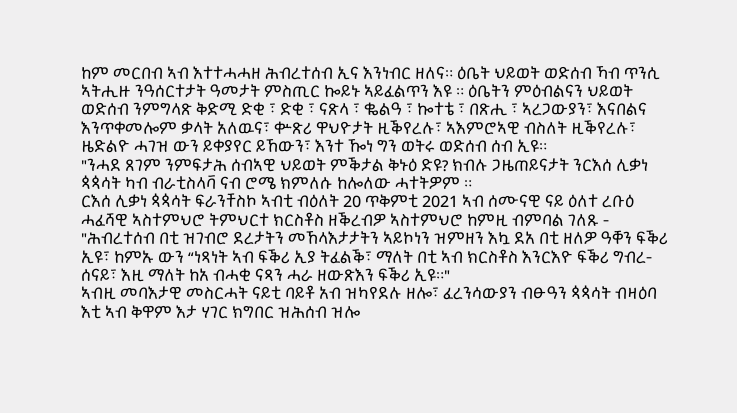ከም መርበብ ኣብ እተተሓሓዘ ሕብረተሰብ ኢና እንነብር ዘለና። ዕቤት ህይወት ወድሰብ ኻብ ጥንሲ ኣትሒዙ ንዓሰርተታት ዓመታት ምስጢር ኰይኑ ኣይፈልጥን እዩ ። ዕቤትን ምዕብልናን ህይወት ወድሰብ ንምግላጽ ቅድሚ ድቂ ፣ ድቂ ፣ ናጽላ ፣ ቈልዓ ፣ ኰተቴ ፣ በጽሒ ፣ ኣረጋውያን፣ እናበልና እንጥቀመሎም ቃላት አለዉና፣ ቍጽሪ ዋህዮታት ዚቕየረሉ፣ ኣእምሮኣዊ ብስለት ዚቕየረሉ፣ ዜድልዮ ሓገዝ ውን ይቀያየር ይኸውን፣ እንተ ዀነ ግን ወትሩ ወድሰብ ሰብ ኢዩ።
"ንሓደ ጸገም ንምፍታሕ ሰብኣዊ ህይወት ምቕታል ቅኑዕ ድዩ? ክብሉ ጋዜጠይናታት ንርእሰ ሊቃነ ጳጳሳት ካብ ብራቲስላቫ ናብ ሮሜ ክምለሱ ከሎለው ሓተትዎም ።
ርእሰ ሊቃነ ጳጳሳት ፍራንቸስኮ ኣብቲ ብዕለት 20 ጥቅምቲ 2021 ኣብ ሰሙናዊ ናይ ዕለተ ረቡዕ ሓፈሻዊ ኣስተምህሮ ትምህርተ ክርስቶስ ዘቕረብዎ ኣስተምህሮ ከምዚ ብምባል ገለጹ - "ሕብረተሰብ በቲ ዝገብሮ ደረታትን መኸላእታታትን ኣይኮነን ዝምዘን እኳ ደአ በቲ ዘለዎ ዓቐን ፍቕሪ ኢዩ፣ ከምኡ ውን “ነጻነት ኣብ ፍቕሪ ኢያ ትፈልቕ፣ ማለት በቲ ኣብ ክርስቶስ እንርእዮ ፍቕሪ ግብረ-ሰናይ፣ እዚ ማለት ከአ ብሓቂ ናጻን ሓራ ዘውጽእን ፍቕሪ ኢዩ።"
ኣብዚ መባእታዊ መስርሓት ናይቲ ባይቶ አብ ዝካየደሉ ዘሎ፣ ፈረንሳውያን ብፁዓን ጳጳሳት ብዛዕባ እቲ ኣብ ቅዋም እታ ሃገር ክግበር ዝሕሰብ ዝሎ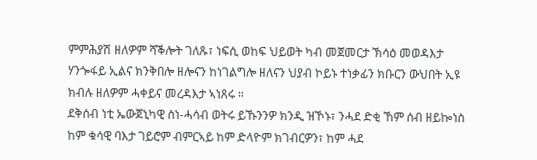ምምሕያሽ ዘለዎም ሻቕሎት ገለጹ፣ ነፍሲ ወከፍ ህይወት ካብ መጀመርታ ኽሳዕ መወዳእታ ሃንጐፋይ ኢልና ክንቅበሎ ዘሎናን ከነገልግሎ ዘለናን ህያብ ኮይኑ ተነቃፊን ክቡርን ውህበት ኢዩ ክብሉ ዘለዎም ሓቀይና መረዳእታ ኣነጸሩ ።
ደቅሰብ ነቲ ኤውጀኒካዊ ስነ-ሓሳብ ወትሩ ይኹንንዎ ክንዲ ዝኾኑ፣ ንሓደ ድቂ ኸም ሰብ ዘይኰነስ ከም ቁሳዊ ባእታ ገይሮም ብምርኣይ ከም ድላዮም ክገብርዎን፣ ከም ሓደ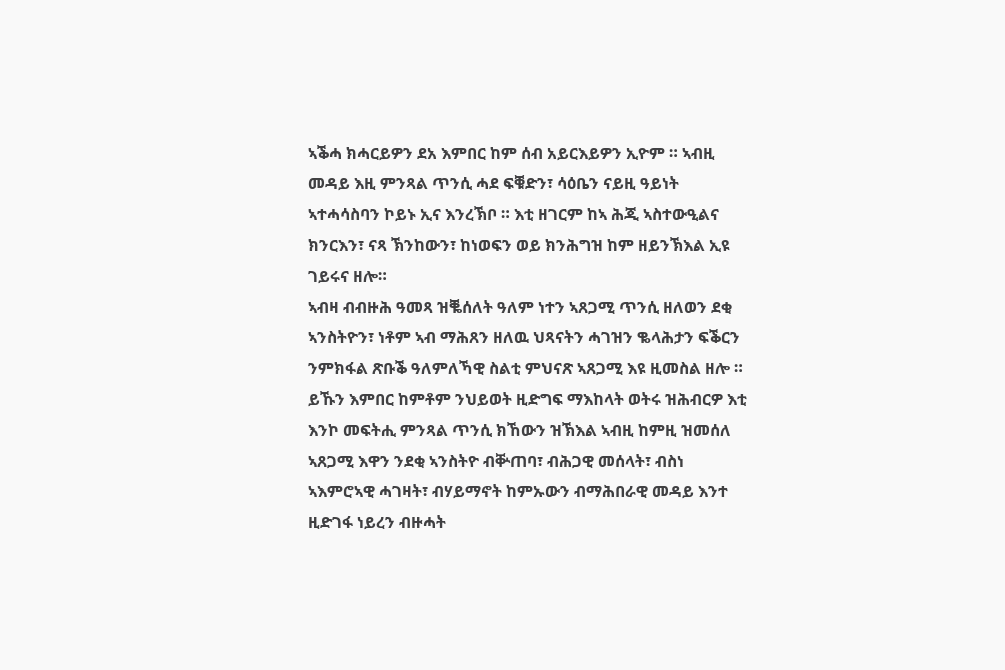ኣቕሓ ክሓርይዎን ደአ እምበር ከም ሰብ አይርእይዎን ኢዮም ። ኣብዚ መዳይ እዚ ምንጻል ጥንሲ ሓደ ፍቑድን፣ ሳዕቤን ናይዚ ዓይነት ኣተሓሳስባን ኮይኑ ኢና እንረኽቦ ። እቲ ዘገርም ከኣ ሕጂ ኣስተውዒልና ክንርእን፣ ናጻ ኽንከውን፣ ከነወፍን ወይ ክንሕግዝ ከም ዘይንኽእል ኢዩ ገይሩና ዘሎ።
ኣብዛ ብብዙሕ ዓመጻ ዝቘሰለት ዓለም ነተን ኣጸጋሚ ጥንሲ ዘለወን ደቂ ኣንስትዮን፣ ነቶም ኣብ ማሕጸን ዘለዉ ህጻናትን ሓገዝን ቈላሕታን ፍቕርን ንምክፋል ጽቡቕ ዓለምለኻዊ ስልቲ ምህናጽ ኣጸጋሚ እዩ ዚመስል ዘሎ ።
ይኹን እምበር ከምቶም ንህይወት ዚድግፍ ማእከላት ወትሩ ዝሕብርዎ እቲ እንኮ መፍትሒ ምንጻል ጥንሲ ክኸውን ዝኽእል ኣብዚ ከምዚ ዝመሰለ ኣጸጋሚ እዋን ንደቂ ኣንስትዮ ብቝጠባ፣ ብሕጋዊ መሰላት፣ ብስነ ኣእምሮኣዊ ሓገዛት፣ ብሃይማኖት ከምኡውን ብማሕበራዊ መዳይ እንተ ዚድገፋ ነይረን ብዙሓት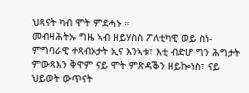ህጻናት ካብ ሞት ምደሓኑ ።
መብዛሕትኡ ግዜ ኣብ ዘይሃስስ ፖለቲካዊ ወይ ስነ-ምግባራዊ ተጻብኦታት ኢና እንኣቱ፣ እቲ ብድሆ ግን ሕግታት ምውጻእን ቅዋም ናይ ሞት ምጽዳቕን ዘይኰነስ፣ ናይ ህይወት ውጥናት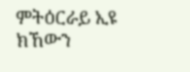ምትዕርራይ ኢዩ ክኸውን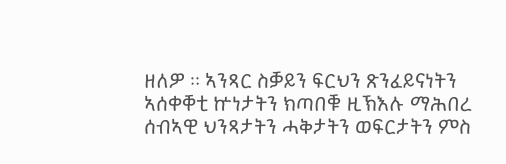ዘለዎ ። ኣንጻር ስቓይን ፍርህን ጽንፈይናነትን ኣሰቀቐቲ ኵነታትን ክጣበቑ ዚኽእሉ ማሕበረ ሰብኣዊ ህንጻታትን ሓቅታትን ወፍርታትን ምስ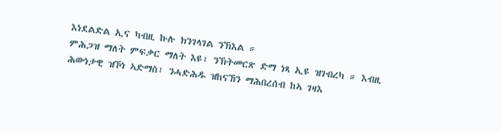እነደልድል ኢና ካብዚ ኩሉ ክንገላገል ንኽእል ።
ምሕጋዝ ማለት ምፍቃር ማለት እዩ፣ ንኽትመርጽ ድማ ነጻ ኢዩ ዝገብረካ ። እብዚ ሕውነታዊ ዝኾነ ኣድማስ፣ ንሓድሕዱ ዝከናኸን ማሕበረሰብ ከኣ ገዛእ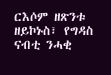ርእሶም ዘጽንቱ ዘይኮኑስ፣ የግዳስ ናብቲ ንሓቂ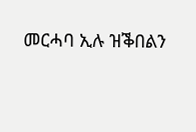መርሓባ ኢሉ ዝቕበልን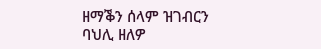ዘማቕን ሰላም ዝገብርን ባህሊ ዘለዎ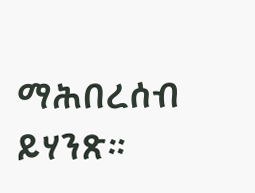ማሕበረሰብ ይሃንጽ።